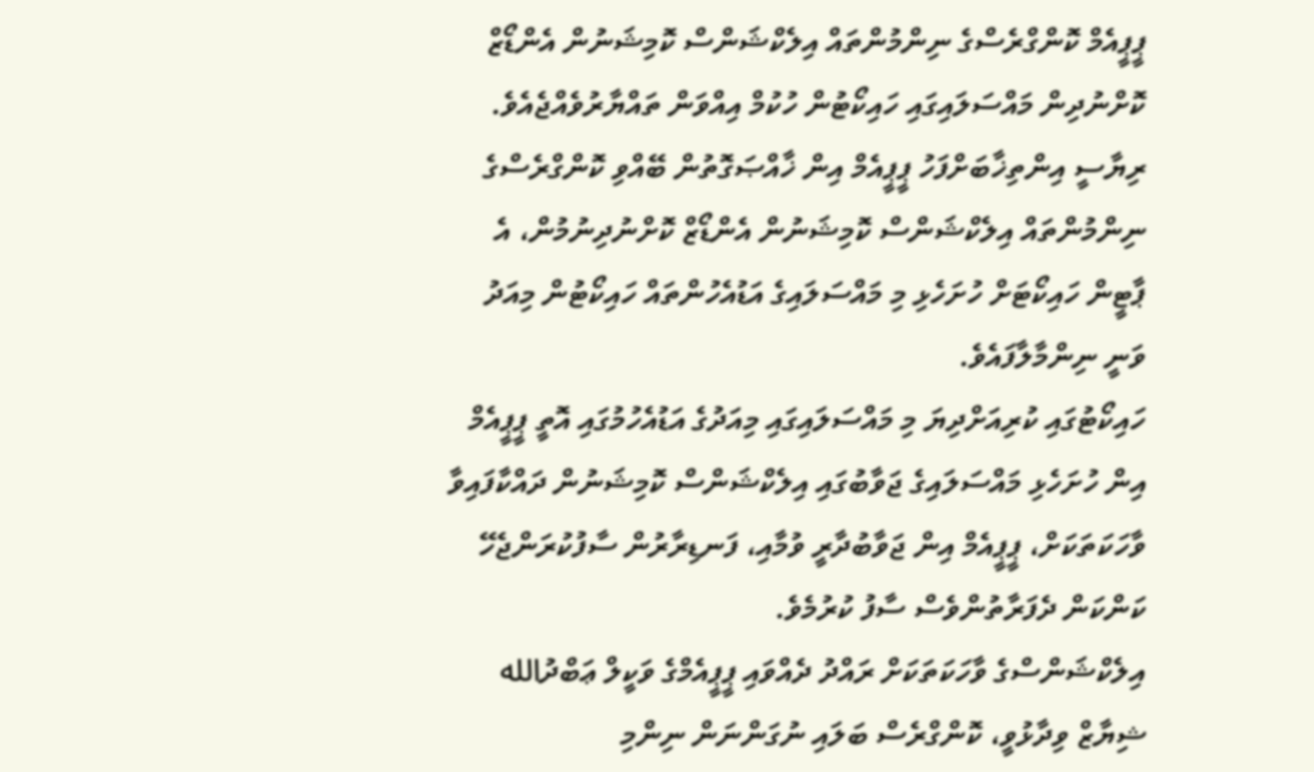ޕީޕީއެމް ކޮންގްރެސްގެ ނިންމުންތައް އިލެކްޝަންސް ކޮމިޝަނުން އެންޑޯޒް ކޮށްނުދިން މައްސަލައިގައި ހައިކޯޓުން ހުކުމް އިއްވަން ތައްޔާރުވެއްޖެއެވެ.
ރިޔާސީ އިންތިޚާބަށްފަހު ޕީޕީއެމް އިން ޚާއްޞަގޮތުން ބޭއްވި ކޮންގްރެސްގެ ނިންމުންތައް އިލެކްޝަންސް ކޮމިޝަނުން އެންޑޯޒް ކޮށްނުދިނުމުން، އެ ޕާޓީން ހައިކޯޓަށް ހުށަހެޅި މި މައްސަލައިގެ އަޑުއެހުންތައް ހައިކޯޓުން މިއަދު ވަނީ ނިންމާލާފައެވެ.
ހައިކޯޓުގައި ކުރިއަށްދިޔަ މި މައްސަލައިގައި މިއަދުގެ އަޑުއެހުމުގައި އޮތީ ޕީޕީއެމް އިން ހުށަހެޅި މައްސަލައިގެ ޖަވާބުގައި އިލެކްޝަންސް ކޮމިޝަނުން ދައްކާފައިވާ ވާހަކަތަކަށް، ޕީޕީއެމް އިން ޖަވާބުދާރީ ވުމާއި، ފަނޑިރާރުން ސާފުކުރަންޖެހޭ ކަންކަން ދެފަރާތުންވެސް ސާފު ކުރުމެވެ.
އިލެކްޝަންސްގެ ވާހަކަތަކަށް ރައްދު ދެއްވައި ޕީޕީއެމްގެ ވަކީލް ޢަބްދުالله ޝިޔާޒް ވިދާޅުވީ، ކޮންގްރެސް ބަލައި ނުގަންނަން ނިންމި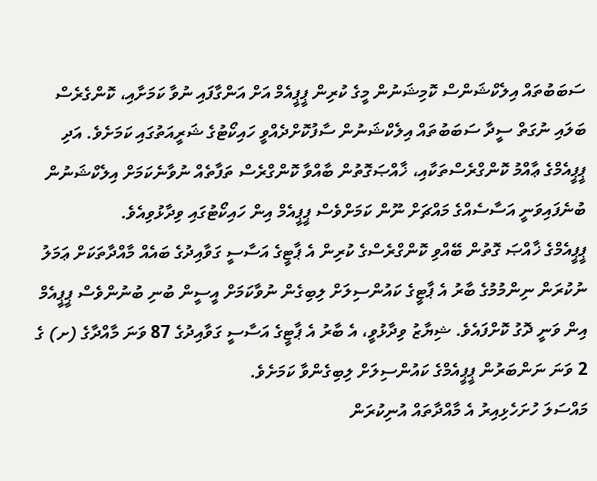ސަބަބުތައް އިލެކްޝަންސް ކޮމިޝަނުން މީގެ ކުރިން ޕީޕީއެމް އަށް އަންގާފައި ނުވާ ކަމަށާއި، ކޮންގެރެސް ބަލައި ނުގަތް ސީދާ ސަބަބުތައް އިލެކްޝަނުން ސާފުކޮށްދެއްވީ ހައިކޯޓުގެ ޝަރީއަތުގައި ކަމަށެވެ. އަދި ޕީޕީއެމްގެ ޢާއްމު ކޮންގްރެސްތަކާއި، ޚާއްޞަގޮތުން ބާއްވާ ކޮންގްރެސް ތަފާތެއް ނުވާނެކަމަށް އިލެކްޝަނުން ބުނެފައިވަނީ އަސާސެއްގެ މައްޗަށް ނޫން ކަމަށްވެސް ޕީޕީއެމް އިން ހައިކޯޓުގައި ވިދާޅުވިއެވެ.
ޕީޕީއެމްގެ ޚާއްޞަ ގޮތުން ބޭއްވި ކޮންގްރެސްގެ ކުރިން އެ ޕާޓީގެ އަސާސީ ގަވާއިދުގެ ބައެއް މާއްދާތަކަށް ޢަމަލު ނުކުރަން ނިންމުމުގެ ބާރު އެ ޕާޓީގެ ކައުންސިލަށް ލިބިގެން ނުވާކަމަށް އީސީން ބުނި ބުނުންވެސް ޕީޕީއެމް އިން ވަނީ ދޮގު ކޮށްފައެވެ. ޝިޔާޒު ވިދާޅުވީ، އެ ބާރު އެ ޕާޓީގެ އަސާސީ ގަވާއިދުގެ 87 ވަނަ މާއްދާގެ (ށ) ގެ 2 ވަނަ ނަންބަރުން ޕީޕީއެމްގެ ކައުންސިލަށް ލިބިގެންވާ ކަމަށެވެ.
މައްސަލަ ހުށަހެޅިއިރު އެ މާއްދާތައް އުނިކުރަން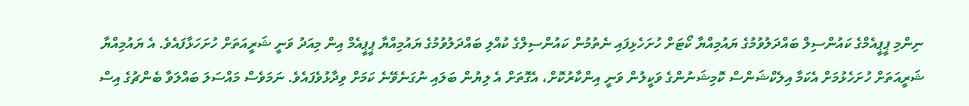ނިންމި ޕީޕީއެމްގެ ކައުންސިލް ބައްދަލުވުމުގެ ޔައުމިއްޔާ ކޯޓަށް ހުށަހެޅިފައި ނެތުމުން ކައުންސިލްގެ ކުއްލި ބައްދަލުވުމުގެ ޔައުމިއްޔާ ޕީޕީއެމް އިން މިއަދު ވަނީ ޝަރީއަތަށް ހުށަހަޅާފައެވެ. އެ ޔައުމިއްޔާ ޝަރީއަތަށް ހުށަހެޅުމަށް އެކަމާ އިލެކްޝަންސް ކޮމިޝަނުންގެ ވަކީލުން ވަނީ އިންކާރުކޮށް، އެގޮތަށް އެ ލިޔުން ބަލައި ނުގަނެވޭނެ ކަމަށް ވިދާޅުވެފައެވެ. ނަމަވެސް މައްސަލަ ބައްލަވާ ބެންޗުގެ އިސް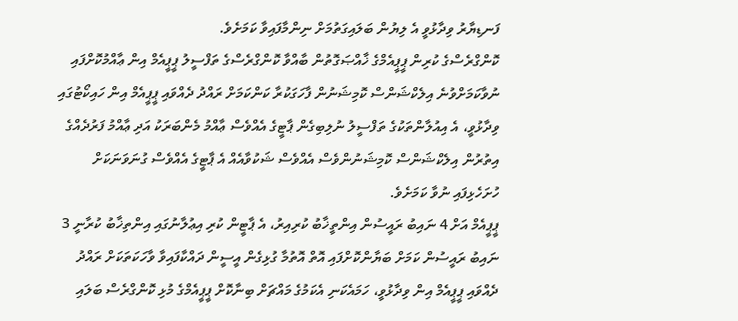ފަނޑިޔާރު ވިދާޅުވީ އެ ލިޔުން ބަލައިގަތުމަށް ނިންމާފައިވާ ކަމަށެވެ.
ކޮންގްރެސްގެ ކުރިން ޕީޕީއެމްގެ ޚާއްޞަގޮތުން ބާއްވާ ކޮންގްރެސްގެ ތަފްސީލު ޕީޕީއެމް އިން ޢާއްމުކޮށްފައި ނުވާކަމަށްވުނެ އިލެކްޝަންސް ކޮމިޝަނުން ފާހަގަކުރާ ކަންކަމަށް ރައްދު ދެއްވައި ޕީޕީއެމް އިން ހައިކޯޓުގައި ވިދާޅުވީ، އެ އިއުލާންތަކުގެ ތަފްސީލު ނުލިބިގެން ޕާޓީގެ އެއްވެސް ޢާއްމު މެންބަރަކު އަދި ޢާއްމު ފަރުދެއްގެ އިތުރުން އިލެކްޝަންސް ކޮމިޝަނުންވެސް އެއްވެސް ޝަކުވާއެއް އެ ޕާޓީގެ އެއްވެސް ގުނަވަނަކަށް ހުށަހެޅިފައި ނުވާ ކަމަށެވެ.
ޕީޕީއެމް އަށް 4 ނައިބު ރައީސުން އިންތީޚާބު ކުރިއިރު، އެ ޕާޓީން ކުރި އިޢުލާނުގައި އިންތިޚާބު ކުރާނީ 3 ނައިބު ރައީސުން ކަމަށް ބަޔާންކޮށްފައި އޮތް އޮތުމާ ގުޅިގެން އީސީން ދައްކާފައިވާ ވާހަކަތަކަށް ރައްދު ދެއްވައި ޕީޕީއެމް އިން ވިދާޅުވީ، ހަމައެކަނި އެކަމުގެ މައްޗަށް ބިނާކޮށް ޕީޕީއެމްގެ މުޅި ކޮންގްރެސް ބަލައި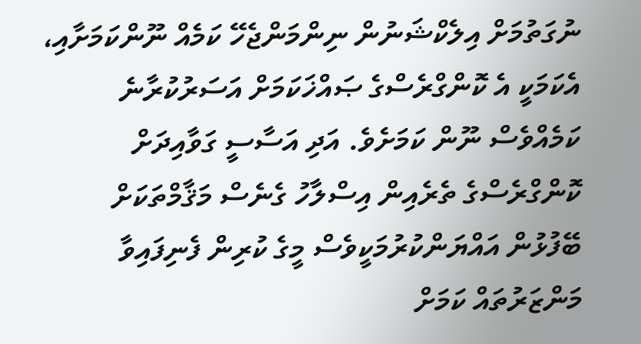ނުގަތުމަށް އިލެކްޝަނުން ނިންމަންޖެހޭ ކަމެއް ނޫންކަމަށާއި، އެކަމަކީ އެ ކޮންގްރެސްގެ ޞައްޚަކަމަށް އަސަރުކުރާނެ ކަމެއްވެސް ނޫން ކަމަށެވެ. އަދި އަސާސީ ގަވާއިދަށް ކޮންގްރެސްގެ ތެރެއިން އިސްލާހު ގެނެސް މަޤާމްތަކަށް ބޭފުޅުން އައްޔަންކުރުމަކީވެސް މީގެ ކުރިން ފެނިފައިވާ މަންޒަރުތައް ކަމަށް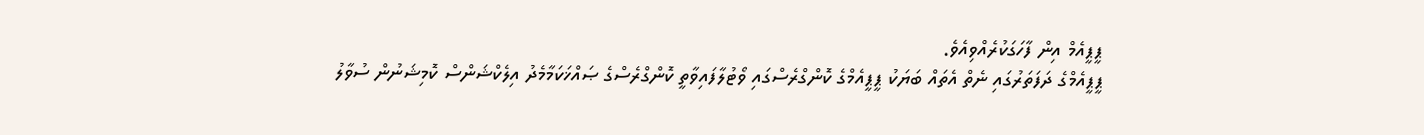ޕީޕީއެމް އިން ފާހަގަކުރެއްވިއެވެ.
ޕީޕީއެމްގެ ދަފަތަރުގައި ނެތް އެތައް ބަޔަކު ޕީޕީއެމްގެ ކޮންގްރެސްގައި ވޯޓުލާފައިވާތީ ކޮންގްރެސްގެ ޞައްޚަކަމާމެދު އިލެކްޝަންސް ކޮމިޝަނުން ސުވާލު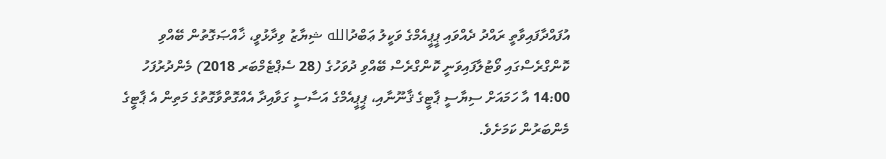އުފައްދާފައިވާތީ ރައްދު ދެއްވައި ޕީޕީއެމްގެ ވަކީލު ޢަބްދުالله ޝިޔާޒު ވިދާޅުވީ، ޚާއްޞަގޮތުން ބޭއްވި ކޮންގްރެސްގައި ވޯޓުލާފައިވަނީ ކޮންގްރެސް ބޭއްވި ދުވަހުގެ (28 ސެޕްޓެމްބަރ 2018) މެންދުރުފަހު 14:00 އާ ހަމައަށް ސިޔާސީ ޕާޓީގެ ޤާނޫނާއި، ޕީޕީއެމްގެ އަސާސީ ގަވާއިދާ އެއްގޮތްވާގޮތުގެ މަތިން އެ ޕާޓީގެ މެންބަރުން ކަމަށެވެ.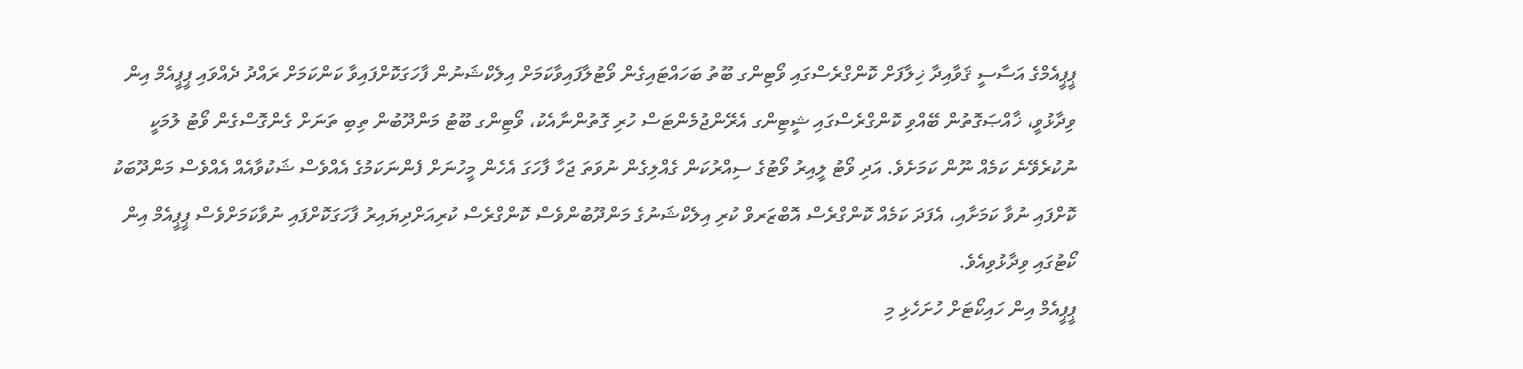ޕީޕީއެމްގެ އަސާސީ ޤަވާއިދާ ޚިލާފަށް ކޮންގްރެސްގައި ވޯޓިންގ ބޫތު ބަހައްޓައިގެން ވޯޓުލާފައިވާކަމަށް އިލެކްޝަނުން ފާހަގަކޮށްފައިވާ ކަންކަމަށް ރައްދު ދެއްވައި ޕީޕީއެމް އިން ވިދާޅުވީ، ޚާއްޞަގޮތުން ބޭއްވި ކޮންގްރެސްގައި ޝީޓިންގ އެރޭންޖުމެންޓަސް ހުރި ގޮތުންނާއެކު، ވޯޓިންގ ބޫޓު މަންދޫބުން ތިބި ތަނަށް ގެންގޮސްގެން ވޯޓު ލުމަކީ ނުކުރެވޭނެ ކަމެއް ނޫން ކަމަށެވެ. އަދި ވޯޓު ލީއިރު ވޯޓުގެ ސިއްރުކަން ގެއްލިގެން ނުވަތަ ޖަހާ ފާހަގަ އެހެން މީހުނަށް ފެންނަކަމުގެ އެއްވެސް ޝަކުވާއެއް އެއްވެސް މަންދޫބަކު ކޮށްފައި ނުވާ ކަމަށާއި، އެފަދަ ކަމެއް ކޮންގްރެސް އޮބްޒަރވް ކުރި އިލެކްޝަނުގެ މަންދޫބުންވެސް ކޮންގްރެސް ކުރިއަށްދިޔައިރު ފާހަގަކޮށްފައި ނުވާކަމަށްވެސް ޕީޕީއެމް އިން ކޯޓުގައި ވިދާޅުވިއެވެ.
ޕީޕީއެމް އިން ހައިކޯޓަށް ހުށަހެޅި މި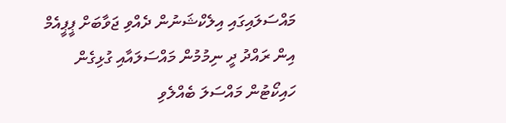މައްސަލައިގައި އިލެކްޝަނުން ދެއްވި ޖަވާބަށް ޕީޕީއެމް އިން ރައްދު ދީ ނިމުމުން މައްސަލައާއި ގުޅިގެން ހައިކޯޓުން މައްސަލަ ބެއްލެވި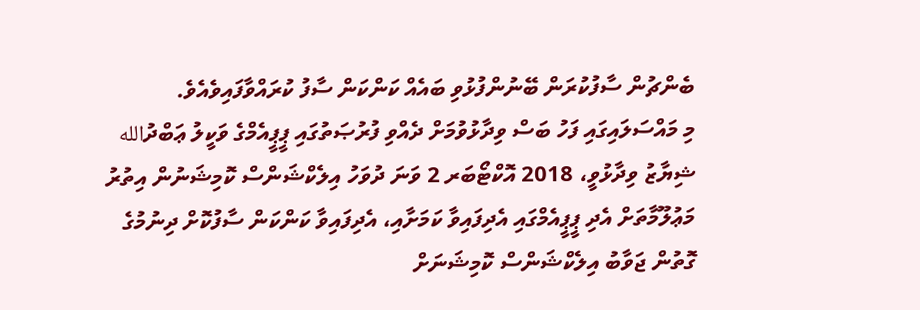ބެންޗުން ސާފުކުރަން ބޭނުންފުޅުވި ބައެއް ކަންކަން ސާފު ކުރައްވާފައިވެއެވެ.
މި މައްސަލައިގައި ފަހު ބަސް ވިދާޅުވުމަށް ދެއްވި ފުރުޞަތުގައި ޕީޕީއެމްގެ ވަކީލު ޢަބްދުالله ޝިޔާޒު ވިދާޅުވީ، 2018 އޮކްޓޯބަރ 2 ވަނަ ދުވަހު އިލެކްޝަންސް ކޮމިޝަނުން އިތުރު މަޢުލޫމާތަށް އެދި ޕީޕީއެމްގައި އެދިފައިވާ ކަމަށާއި، އެދިފައިވާ ކަންކަން ސާފުކޮށް ދިނުމުގެ ގޮތުން ޖަވާބު އިލެކްޝަންސް ކޮމިޝަނަށް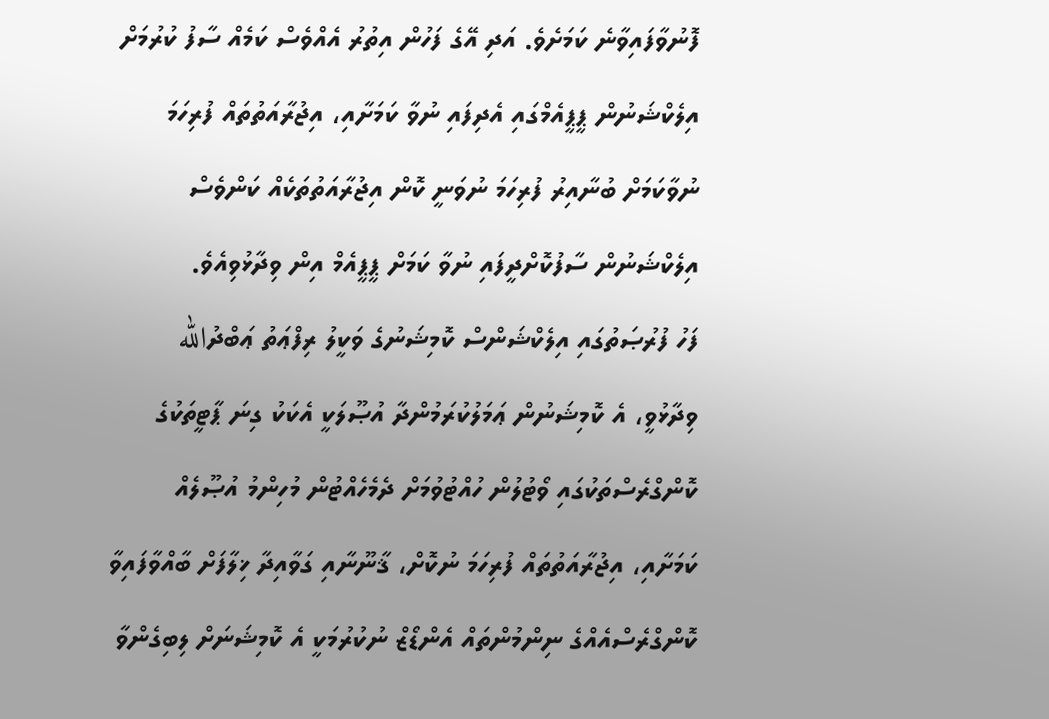ފޮނުވާފައިވާނެ ކަމަށެވެ. އަދި އޭގެ ފަހުން އިތުރު އެއްވެސް ކަމެއް ސާފު ކުރުމަށް އިލެކްޝަނުން ޕީޕީއެމްގައި އެދިފައި ނުވާ ކަމަށާއި، އިޖުރާއަތުތައް ފުރިހަމަ ނުވާކަމަށް ބުނާއިރު ފުރިހަމަ ނުވަނީ ކޮން އިޖުރާއަތުތަކެއް ކަންވެސް އިލެކްޝަނުން ސާފުކޮށްދީފައި ނުވާ ކަމަށް ޕީޕީއެމް އިން ވިދާޅުވިއެވެ.
ފަހު ފުރުޞަތުގައި އިލެކްޝަންސް ކޮމިޝަނުގެ ވަކީލު ރިފްޢަތު ޢަބްދުالله ވިދާޅުވީ، އެ ކޮމިޝަނުން ޢަމަލުކުރަމުންދާ އުޞޫލަކީ އެކަކު ގިނަ ޕާޓީތަކުގެ ކޮންގްރެސްތަކުގައި ވޯޓުލުން ހުއްޓުވުމަށް ދެމެހެއްޓުން މުހިންމު އުޞޫލެއް ކަމަށާއި، އިޖުރާއަތުތައް ފުރިހަމަ ނުކޮށް، ޤާނޫނާއި ގަވާއިދާ ޚިލާފަށް ބާއްވާފައިވާ ކޮންގްރެސްއެއްގެ ނިންމުންތައް އެންޑޯޒް ނުކުރުމަކީ އެ ކޮމިޝަނަށް ލިބިގެންވާ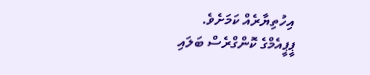އިހުތިޔާރެއް ކަމަށެވެ.
ޕީޕީއެމްގެ ކޮންގްރެސް ބަލައި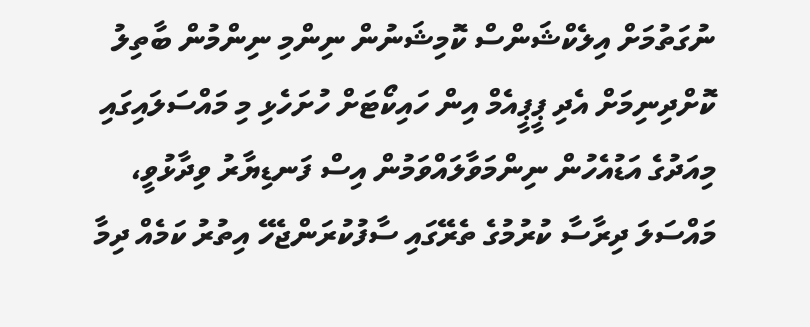ނުގަތުމަށް އިލެކްޝަންސް ކޮމިޝަނުން ނިންމި ނިންމުން ބާތިލު ކޮށްދިނިމަށް އެދި ޕީޕީއެމް އިން ހައިކޯޓަށް ހުށަހެޅި މި މައްސަލައިގައި މިއަދުގެ އަޑުއެހުން ނިންމަވާލައްވަމުން އިސް ފަނޑިޔާރު ވިދާޅުވީ، މައްސަލަ ދިރާސާ ކުރުމުގެ ތެރޭގައި ސާފުކުރަންޖެހޭ އިތުރު ކަމެއް ދިމާ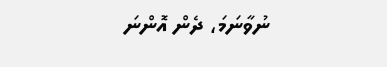ނުވާނަމަ، ދެން އޮންނަ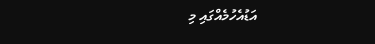އަޑުއެހުމެއްގައި މި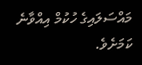މައްސަލައިގެ ހުކުމް އިއްވާނެ ކަމަށެވެ.